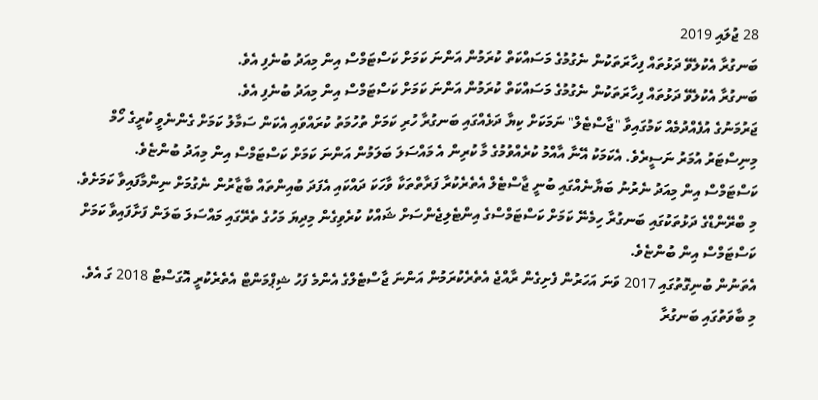28 ޖުލައި 2019
ބަނގުރާ އެކުލެވޭ ދަޅުތައް ފިހާރަތަކުން ނެގުމުގެ މަސައްކަތް ކުރަމުން އަންނަ ކަމަށް ކަސްޓަމްސް އިން މިއަދު ބުނެފި އެވެ.
ބަނގުރާ އެކުލެވޭ ދަޅުތައް ފިހާރަތަކުން ނެގުމުގެ މަސައްކަތް ކުރަމުން އަންނަ ކަމަށް ކަސްޓަމްސް އިން މިއަދު ބުނެފި އެވެ.
ޖަރުމަނުގެ އުފެއްދުމެއް ކަމުގައިވާ "ޖާސްޓެލް" ނަމަކަށް ކިޔާ ދަޅެއްގައި ބަނގުރާ ހުރި ކަމަށް ތުހުމަތު ކުރައްވައި އެކަން ސަމާލު ކަމަށް ގެންނެވީ ކުރީގެ ހޯމް މިނިސްޓަރު އުމަރު ނަސީރެވެ. އެކަމަކު އޭނާ އާއްމު ކުރެއްވުމުގެ މާ ކުރިން އެ މައްސަލަ ބަލަމުން އަންނަ ކަމަށް ކަސްޓަމްސް އިން މިއަދު ބުންޏެވެ.
ކަސްޓަމްސް އިން މިއަދު ނެރުނު ބަޔާނެއްގައި ބުނީ ޖާސްޓެލް އެތެރެކުރާ ފަރާތްތަކާ ވާހަކަ ދައްކައި އެފަދަ ބުއިންތައް ބާޒާރުން ނެގުމަށް ނިންމާފައިވާ ކަމަށެވެ. މި ބްރޭންޑްގެ ދަޅުތަކުގައި ބަނގުރާ ހިމެނޭ ކަމަށް ކަސްޓަމްސްގެ އިންޓެލިޖެންސަށް ޝައްކު ކުރެވިގެން މިދިޔަ މަހުގެ ތެރޭގައި މައްސަލަ ބަލަން ފަށާފައިވާ ކަމަށް ކަސްޓަމްސް އިން ބުންޏެވެ.
އެތަނުން ބުނިގޮތުގައި 2017 ވަނަ އަހަރުން ފެށިގެން ރާއްޖެ އެތެރެކުރަމުން އަންނަ ޖާސްޓެލްގެ އެންމެ ފަހު ޝިޕްމަންޓް އެތެރެކުރީ އޮގަސްޓް 2018 ގަ އެވެ. މި ބާވަތުގައި ބަނގުރާ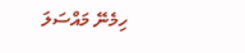ހިމެނޭ މައްސަލަ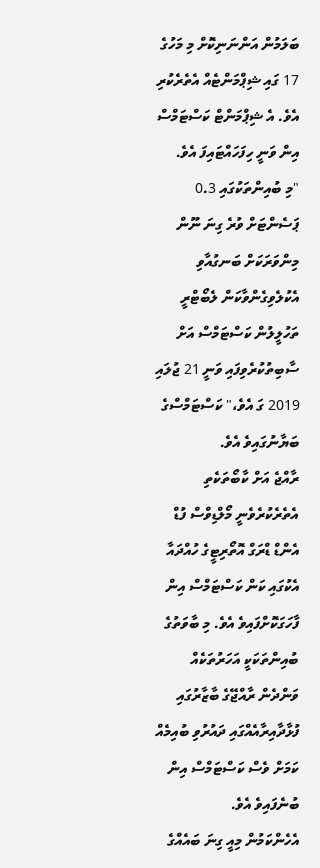ބަލަމުން އަންނަނިކޮށް މި މަހުގެ 17 ގައި ޝިޕްމަންޓެއް އެތެރެކުރި އެވެ. އެ ޝިޕްމަންޓް ކަސްޓަމްސް އިން ވަނީ ހިފަހައްޓައިފަ އެވެ.
"މި ބުއިންތަކުގައި 0.3 ޕަސެންޓަށް ވުރެ ގިނަ ނޫން މިންވަރަކަށް ބަނގުއާވި އެކުލެވިގެންވާކަން ލެބޯޓްރީ ތަހުލީލުން ކަސްޓަމްސް އަށް ސާބިތުކުރެވިފައި ވަނީ 21 ޖުލައި 2019 ގަ އެވެ،" ކަސްޓަމްސްގެ ބަޔާނުގައިވެ އެވެ.
ރާއްޖެ އަށް ކާބޯތަކެތި އެތެރެކުރެވެނީ މޯލްޑިވްސް ފުޑް އެންޑް ޑްރަގް އޮތޯރިޓީގެ ހުއްދައާ އެކުގައި ކަން ކަސްޓަމްސް އިން ފާހަގަކޮށްފައިވެ އެވެ. މި ބާވަތުގެ ބުއިންތަކަކީ އަހަރުތަކެއް ވަންދެން ރާއްޖޭގެ ބާޒާރުގައި ފުޅާދާއިރާއެއްގައި ދައުރުވި ބުއިމެއް ކަމަށް ވެސް ކަސްޓަމްސް އިން ބުނެފައިވެ އެވެ.
އެހެންކަމުން މިއީ ގިނަ ބައެއްގެ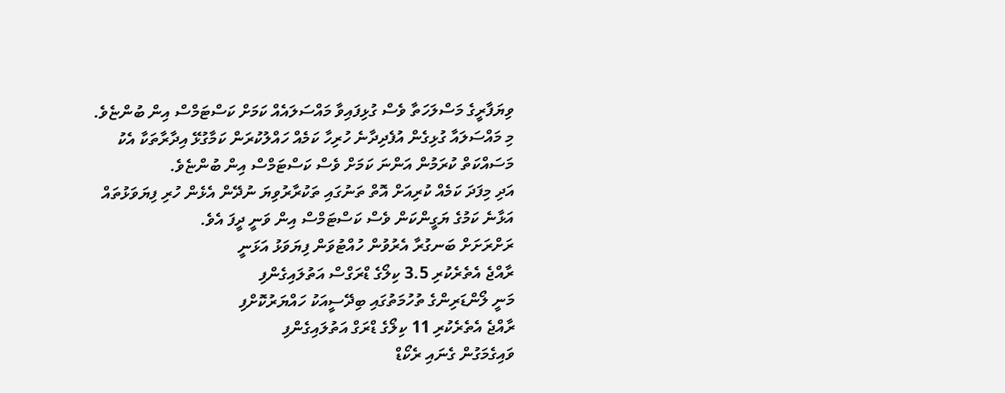ވިޔަފާރީގެ މަސްލަހަތާ ވެސް ގުޅިފައިވާ މައްސަލައެއް ކަމަށް ކަސްޓަމްސް އިން ބުންޏެވެ. މި މައްސަލައާ ގުޅިގެން އުފެދިދާނެ ހުރިހާ ކަމެއް ހައްލުކުރަން ކަމާގުޅޭ އިދާރާތަކާ އެކު މަސައްކަތް ކުރަމުން އަންނަ ކަމަށް ވެސް ކަސްޓަމްސް އިން ބުންޏެވެ.
އަދި މިފަދަ ކަމެއް ކުރިއަށް އޮތް ތަނުގައި ތަކުރާރުވިޔަ ނުދޭން އެޅެން ހުރި ފިޔަވަޅުތައް އަޅާނެ ކަމުގެ ޔަގީންކަން ވެސް ކަސްޓަމްސް އިން ވަނީ ދީފަ އެވެ.
ރަށްރަށަށް ބަނގުރާ އެރުވުން ހުއްޓުވަން ފިޔަވަޅު އަޅަނީ
ރާއްޖެ އެތެރެކުރި 3.5 ކިލޯގެ ޑްރަގްސް އަތުލައިގެންފި
މަނީ ލޯންޑަރިންގެ ތުހުމަތުގައި ބިދޭސީއަކު ހައްޔަރުކޮށްފި
ރާއްޖެ އެތެރެކުރި 11 ކިލޯގެ ޑްރަގް އަތުލައިގެންފި
ވައިގެމަގުން ގެނައި ރެކޯޑް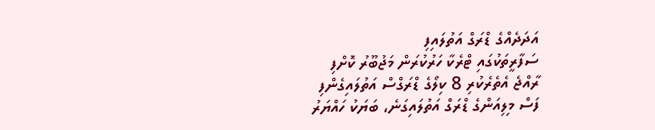އަދަދެއްގެ ޑްރަގް އަތުލައިފި
ސަފާރީތަކުގައި ޓްރެކާ ހަރުކުރަން މަޖުބޫރު ކޮށްފި
ރާއްޖެ އެތެރެކުރި 8 ކިލޯގެ ޑްރަގްސް އަތުލައިގެންފި
ފަސް މިލިއަންގެ ޑްރަގް އަތުލައިގަނެ، ބަޔަކު ހައްޔަރު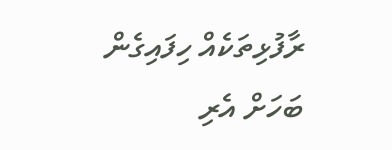ރާފުޅިތަކެއް ހިފައިގެން ބަހަށް އެރި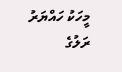މީހަކު ހައްޔަރު
ރަލުގެ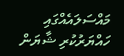މައްސަލައެއްގައި ހައްޔަރުކުރި ޝާޔަން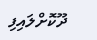ދޫކޮށްލައިފި